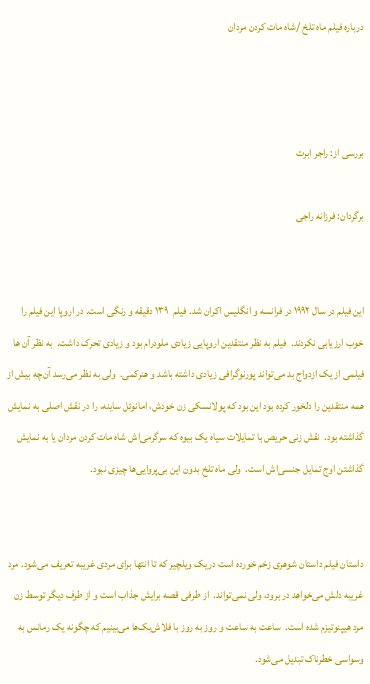درباره فیلم ماه تلخ /شاه‌ مات کردن مردان



بررسی از: راجر ابرت

برگردان: فرزانه راجی


این فیلم در سال ١٩٩٢ در فرانسه و انگلیس اکران شد. فیلم  ١٣٩ دقیقه و رنگی است. در اروپا این فیلم را خوب ارزیابی نکردند.  فیلم به نظر منتقدین اروپایی زیادی ملودرام بود و زیادی تحرک داشت.  به نظر آن ها فیلمی از یک ازدواج بد می‌تواند پورنوگرافی زیادی داشته باشد و هنرکمی.  ولی به نظر می‌رسد آن‌چه بیش از همه منتقدین را دلخور کرده بود این بود که پولانسکی زن خودش، امانوئل ساینه، را در نقش اصلی به نمایش گذاشته بود.  نقش زنی حریص با تمایلات سیاه یک بیوه که سرگرمی‌اش شاه‌ مات کردن مردان یا به نمایش گذاشتن اوج تمایل جنسی‌اش است.  ولی ماه تلخ بدون این بی‌پروایی‌ها چیزی نبود.


داستان فیلم داستان شوهری زخم خورده است دریک ویلچیر که تا انتها برای مردی غریبه تعریف می‌شود. مرد غریبه دلش می‌خواهد در برود، ولی نمی‌تواند.  از طرفی قصه برایش جذاب است و از طرف دیگر توسط زن مرد هیپنوتیزم شده است.  ساعت به ساعت و روز به روز با فلاش‌بک‌ها می‌بینیم که چگونه یک رمانس به وسواسی خطرناک تبدیل می‌شود.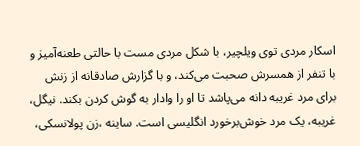اسکار مردی توی ویلچیر، با شکل مردی مست با حالتی طعنه‌آمیز و با تنفر از همسرش صحبت می‌کند، و با گزارش صادقانه از زنش برای مرد غریبه دانه می‌پاشد تا او را وادار به گوش کردن بکند. نیگل، غریبه، یک مرد خوش‌برخورد انگلیسی است. ساینه ،زن پولانسکی،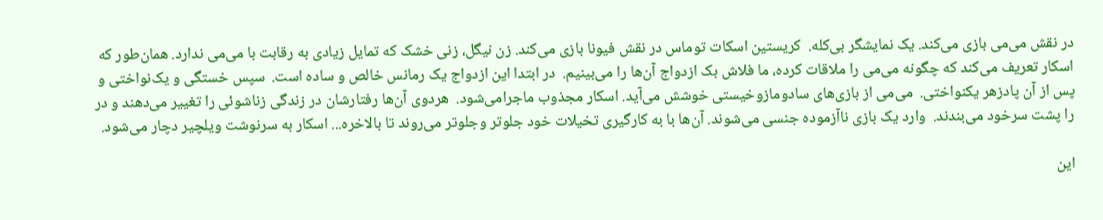در نقش می‌می بازی می‌کند. یک نمایشگر بی‌کله.  کریستین اسکات توماس در نقش فیونا بازی می‌کند. زن نیگل، زنی خشک که تمایل زیادی به رقابت با می‌می ندارد. همان‌طور که اسکار تعریف می‌کند که چگونه می‌می را ملاقات کرده، ما فلاش بک ازدواج آن‌ها را می‌بینیم.  در ابتدا این ازدواج یک رمانس خالص و ساده است.  سپس خستگی و یک‌نواختی و پس از آن پادزهر یکنواختی.  می‌می از بازی‌های سادومازوخیستی خوشش می‌آید. اسکار مجذوب ماجرامی‌شود.  هردوی آن‌ها رفتارشان در زندگی زناشوئی را تغییر می‌دهند و در را پشت سرخود می‌بندند.  وارد یک بازی ناآزموده جنسی می‌شوند. آن‌ها با به کارگیری تخیلات خود جلوتر وجلوتر می‌روند تا بالاخره... اسکار به سرنوشت ویلچیر دچار می‌شود.

این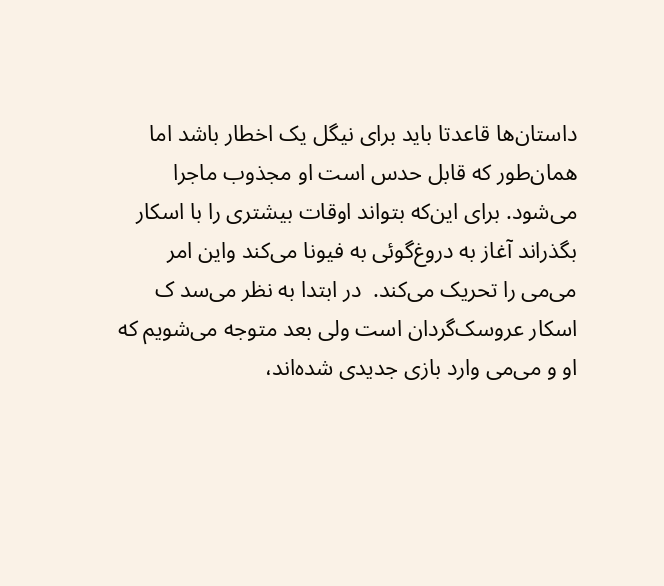داستان‌ها قاعدتا باید برای نیگل یک اخطار باشد اما همان‌طور که قابل حدس است او مجذوب ماجرا می‌شود. برای این‌که بتواند اوقات بیشتری را با اسکار بگذراند آغاز به دروغ‌گوئی به فیونا می‌کند واین امر می‌می را تحریک می‌کند.  در ابتدا به نظر می‌سد ک اسکار عروسک‌گردان است ولی بعد متوجه می‌شویم که او و می‌می وارد بازی جدیدی شده‌اند،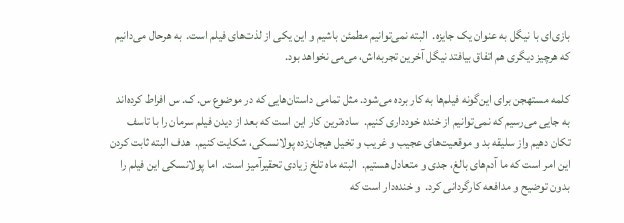بازی‌ای با نیگل به عنوان یک جایزه.  البته نمی‌توانیم مطمئن باشیم و این یکی از لذت‌های فیلم است.  به هرحال می‌دانیم که هرچیز دیگری هم اتفاق بیافتد نیگل آخرین تجربه‌اش، می‌می نخواهد بود.

کلمه مستهجن برای این‌گونه فیلم‌ها به کار برده می‌شود. مثل تمامی داستان‌هایی که در موضوع س. ک. س افراط کرده‌اند به جایی می‌رسیم که نمی‌توانیم از خنده خودداری کنیم.  ساده‌ترین کار این است که بعد از دیدن فیلم سرمان را با تاسف تکان دهیم واز سلیقه بد و موقعیت‌های عجیب و غریب و تخیل هیجان‌زده پولانسکی، شکایت کنیم.  هدف البته ثابت کردن این امر است که ما آدم‌های بالغ، جدی و متعادل هستیم.  البته ماه تلخ زیادی تحقیرآمیز است.  اما پولانسکی این فیلم را بدون توضیح و مدافعه کارگردانی کرد.  و خنده‌دار است که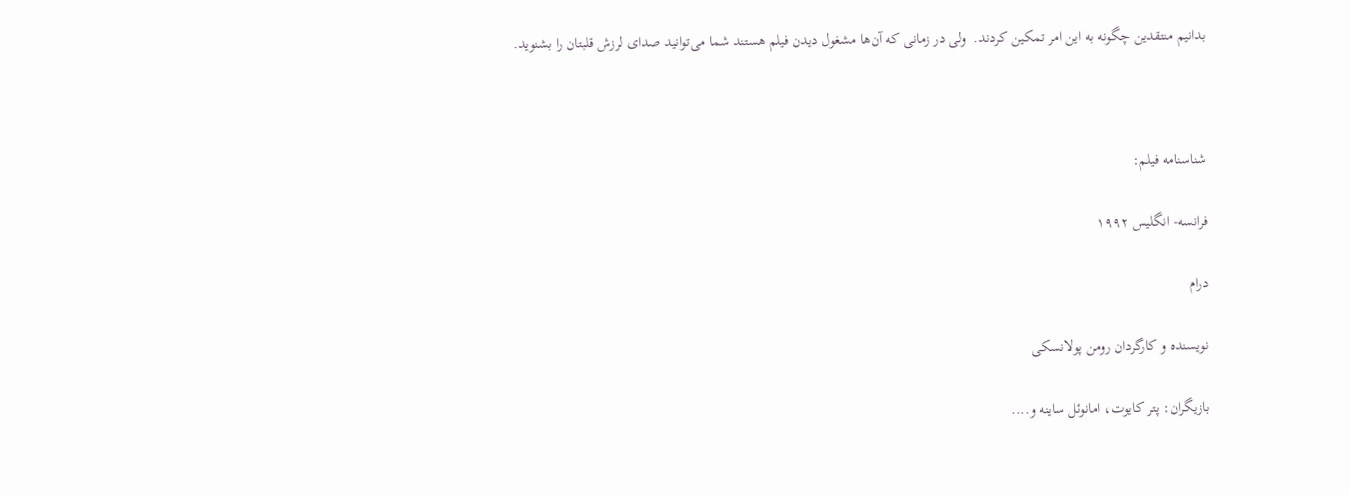بدانیم منتقدین چگونه به این امر تمکین کردند.  ولی در زمانی که آن‌ها مشغول دیدن فیلم هستند شما می‌توانید صدای لرزش قلبتان را بشنوید.



شناسنامه فیلم:

فرانسه- انگلیس ١٩٩٢

درام

نویسنده و کارگردان رومن پولانسکی

بازیگران: پتر کایوت، امانوئل ساینه و....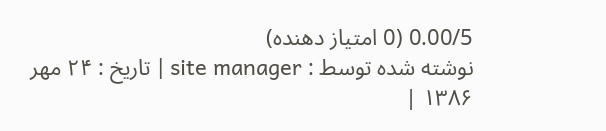0.00/5 (0 امتياز دهنده)
نوشته شده توسط : site manager | تاریخ : ۲۴ مهر ۱۳۸۶ |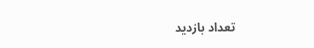تعداد بازدید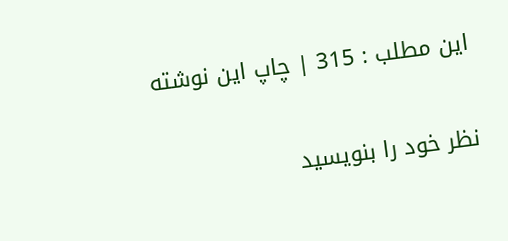این مطلب : 315 | چاپ این نوشته

نظر خود را بنویسید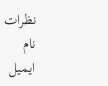نظرات
نام
ایمیل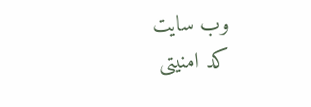وب سایت
کد امنیتی